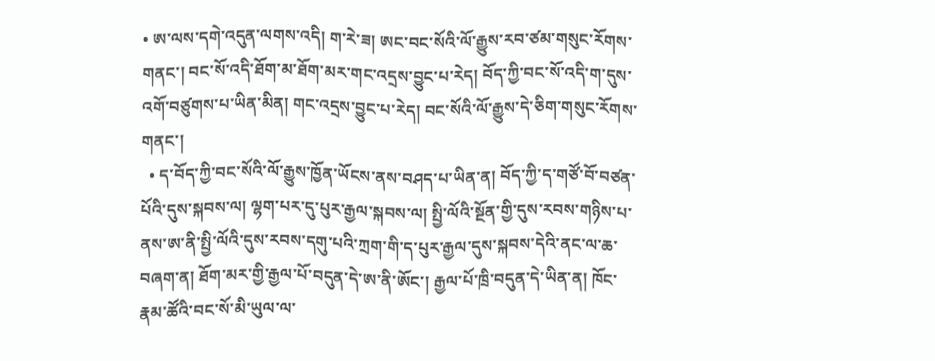• ཨ་ལས་དགེ་འདུན་ལགས་འདི། ག་རེ་ཟ། ཨང་བང་སོའི་ལོ་རྒྱུས་རབ་ཙམ་གསུང་རོགས་གནང་། བང་སོ་འདི་ཐོག་མ་ཐོག་མར་གང་འདྲས་བྱུང་པ་རེད། བོད་ཀྱི་བང་སོ་འདི་ག་དུས་འགོ་བཙུགས་པ་ཡིན་མིན། གང་འདྲས་བྱུང་པ་རེད། བང་སོའི་ལོ་རྒྱུས་དེ་ཅིག་གསུང་རོགས་གནང་།
  • ད་བོད་ཀྱི་བང་སོའི་ལོ་རྒྱུས་ཁྱོན་ཡོངས་ནས་བཤད་པ་ཡིན་ན། བོད་ཀྱི་ད་གཙོ་བོ་བཙན་པོའི་དུས་སྐབས་ལ། ལྷག་པར་དུ་པུར་རྒྱལ་སྐབས་ལ། སྤྱི་ལོའི་སྔོན་གྱི་དུས་རབས་གཉིས་པ་ནས་ཨ་ནི་སྤྱི་ལོའི་དུས་རབས་དགུ་པའི་ཀྲག་གི་ད་པུར་རྒྱལ་དུས་སྐབས་དེའི་ནང་ལ་ཆ་བཞག་ན། ཐོག་མར་གྱི་རྒྱལ་པོ་བདུན་དེ་ཨ་ནི་ཨོང་། རྒྱལ་པོ་ཁྲི་བདུན་དེ་ཡིན་ན། ཁོང་རྣམ་ཚོའི་བང་སོ་མི་ཡུལ་ལ་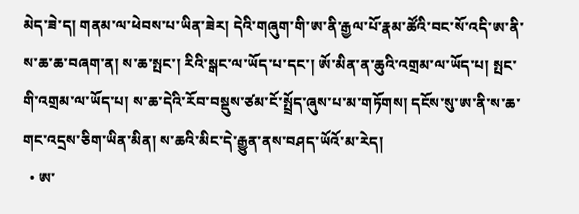མེད་ཟེ་ད། གནམ་ལ་ཕེབས་པ་ཡིན་ཟེར། དེའི་གཞུག་གི་ཨ་ནི་རྒྱལ་པོ་རྣམ་ཚོའི་བང་སོ་འདི་ཨ་ནི་ས་ཆ་ཆ་བཞག་ན། ས་ཆ་སྤང་། རིའི་སྒང་ལ་ཡོད་པ་དང་། ཨོ་མིན་ན་ཆུའི་འགྲམ་ལ་ཡོད་པ། སྤང་གི་འགྲམ་ལ་ཡོད་པ། ས་ཆ་དེའི་རོབ་བསྡུས་ཙམ་ངོ་སྤྲོད་ཞུས་པ་མ་གཏོགས། དངོས་སུ་ཨ་ནི་ས་ཆ་གང་འདྲས་ཅིག་ཡིན་མིན། ས་ཆའི་མིང་དེ་རྒྱུན་ནས་བཤད་ཡོའོ་མ་རེད།
  • ཨ་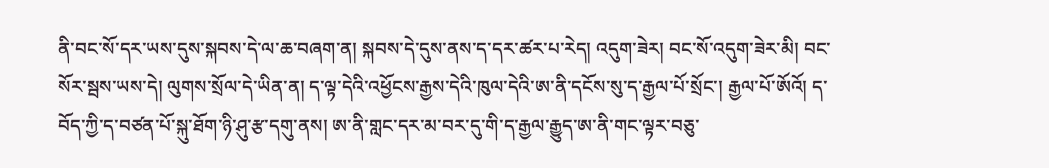ནི་བང་སོ་དར་ཡས་དུས་སྐབས་དེ་ལ་ཆ་བཞག་ན། སྐབས་དེ་དུས་ནས་ད་དར་ཚར་པ་རེད། འདུག་ཟེར། བང་སོ་འདུག་ཟེར་མི། བང་སོར་སྦས་ཡས་དེ། ལུགས་སྲོལ་དེ་ཡིན་ན། ད་ལྟ་དེའི་འཕྱོངས་རྒྱས་དེའི་ཁུལ་དེའི་ཨ་ནི་དངོས་སུ་ད་རྒྱལ་པོ་སྲོང་། རྒྱལ་པོ་ཨོའོ། ད་བོད་ཀྱི་ད་བཙན་པོ་སྐུ་ཐོག་ཉི་ཤུ་རྩ་དགུ་ནས། ཨ་ནི་གླང་དར་མ་བར་དུ་གི་ད་རྒྱལ་རྒྱུད་ཨ་ནི་གང་ལྟར་བཅུ་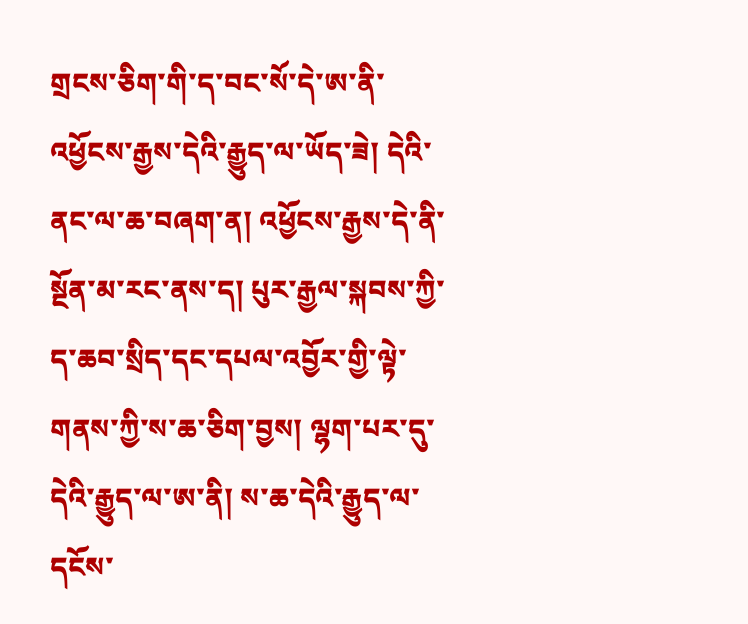གྲངས་ཅིག་གི་ད་བང་སོ་དེ་ཨ་ནི་འཕྱོངས་རྒྱས་དེའི་རྒྱུད་ལ་ཡོད་ཟེ། དེའི་ནང་ལ་ཆ་བཞག་ན། འཕྱོངས་རྒྱས་དེ་ནི་སྔོན་མ་རང་ནས་ད། པུར་རྒྱལ་སྐབས་ཀྱི་ད་ཆབ་སྲིད་དང་དཔལ་འབྱོར་གྱི་ལྟེ་གནས་ཀྱི་ས་ཆ་ཅིག་བྱས། ལྷག་པར་དུ་དེའི་རྒྱུད་ལ་ཨ་ནི། ས་ཆ་དེའི་རྒྱུད་ལ་དངོས་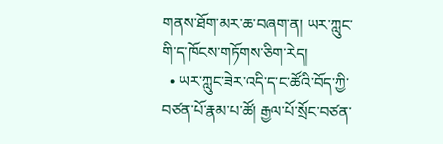གནས་ཐོག་མར་ཆ་བཞག་ན། ཡར་ཀླུང་གི་ད་ཁོངས་གཏོགས་ཅིག་རེད།
  • ཡར་ཀླུང་ཟེར་འདི་ད་ང་ཚོའི་བོད་ཀྱི་བཙན་པོ་རྣམ་པ་ཚོ། རྒྱལ་པོ་སྲོང་བཙན་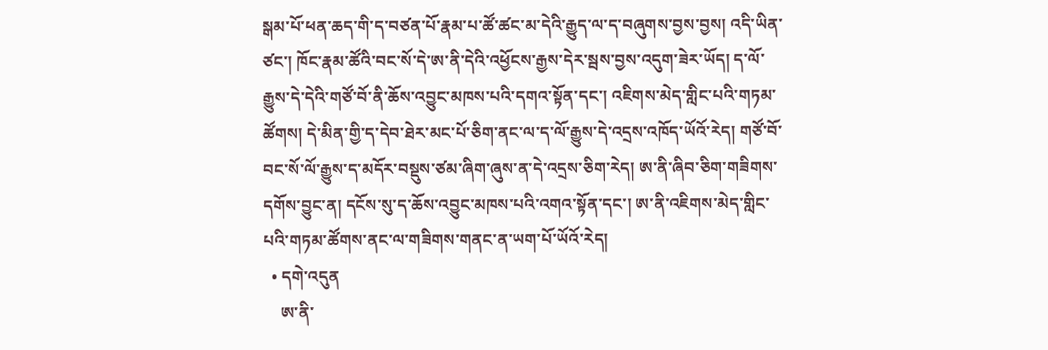སྒམ་པོ་ཕན་ཆད་གི་ད་བཙན་པོ་རྣམ་པ་ཚོ་ཚང་མ་དེའི་རྒྱུད་ལ་ད་བཞུགས་བྱས་བྱས། འདི་ཡིན་ཙང་། ཁོང་རྣམ་ཚོའི་བང་སོ་དེ་ཨ་ནི་དེའི་འཕྱོངས་རྒྱས་དེར་སྦས་བྱས་འདུག་ཟེར་ཡོད། ད་ལོ་རྒྱུས་དེ་དེའི་གཙོ་བོ་ནི་ཆོས་འབྱུང་མཁས་པའི་དགའ་སྟོན་དང་། འཇིགས་མེད་གླིང་པའི་གཏམ་ཚོགས། དེ་མིན་གྱི་ད་དེབ་ཐེར་མང་པོ་ཅིག་ནང་ལ་ད་ལོ་རྒྱུས་དེ་འདྲས་འཁོད་ཡོའོ་རེད། གཙོ་བོ་བང་སོ་ལོ་རྒྱུས་ད་མདོར་བསྡུས་ཙམ་ཞིག་ཞུས་ན་དེ་འདྲས་ཅིག་རེད། ཨ་ནི་ཞིབ་ཅིག་གཟིགས་དགོས་བྱུང་ན། དངོས་སུ་ད་ཆོས་འབྱུང་མཁས་པའི་འགའ་སྟོན་དང་། ཨ་ནི་འཇིགས་མེད་གླིང་པའི་གཏམ་ཚོགས་ནང་ལ་གཟིགས་གནང་ན་ཡག་པོ་ཡོའོ་རེད།
  • དགེ་འདུན
    ཨ་ནི་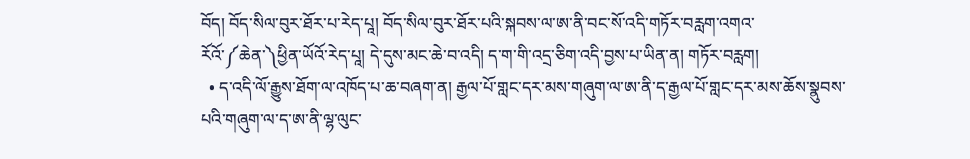བོད། བོད་སིལ་བུར་ཐོར་པ་རེད་པཱ། བོད་སིལ་བུར་ཐོར་པའི་སྐབས་ལ་ཨ་ནི་བང་སོ་འདི་གཏོར་བརླག་འགའ་རོའོ་༼ཆེན་༽ཕྱིན་ཡོའོ་རེད་པཱ། དེ་དུས་མང་ཆེ་བ་འདི། ད་ག་གི་འདྲ་ཅིག་འདི་བྱས་པ་ཡིན་ན། གཏོར་བརླག།
  • ད་འདི་ལོ་རྒྱུས་ཐོག་ལ་འཁོད་པ་ཆ་བཞག་ན། རྒྱལ་པོ་གླང་དར་མས་གཞུག་ལ་ཨ་ནི་ད་རྒྱལ་པོ་གླང་དར་མས་ཆོས་སྣུབས་པའི་གཞུག་ལ་ད་ཨ་ནི་ལྷ་ལུང་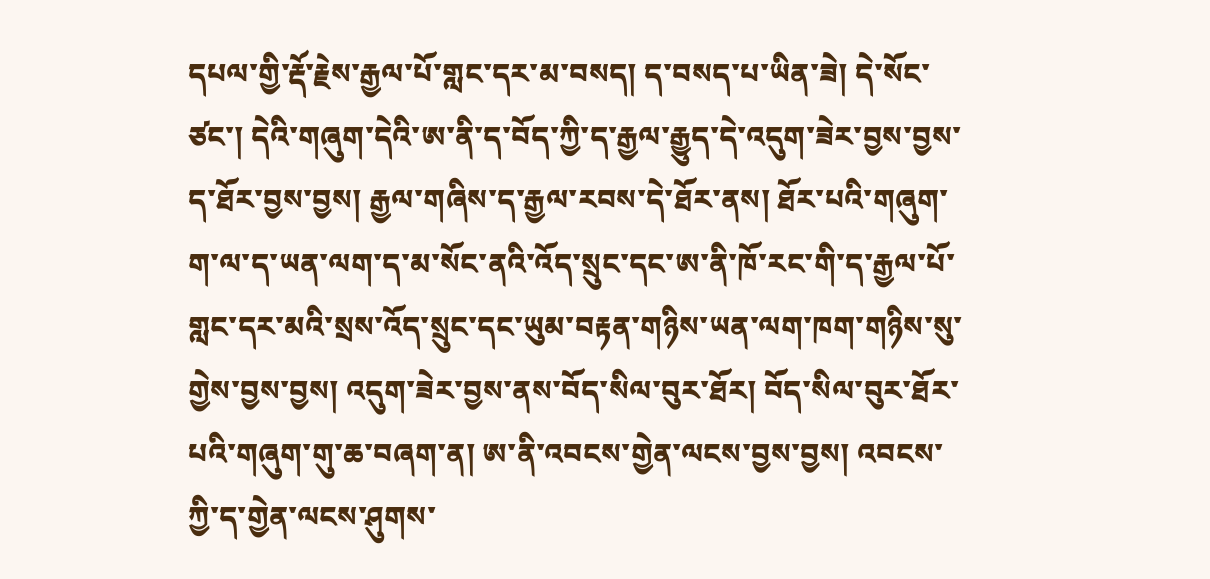དཔལ་གྱི་རྡོ་རྗེས་རྒྱལ་པོ་གླང་དར་མ་བསད། ད་བསད་པ་ཡིན་ཟེ། དེ་སོང་ཙང་། དེའི་གཞུག་དེའི་ཨ་ནི་ད་བོད་ཀྱི་ད་རྒྱལ་རྒྱུད་དེ་འདུག་ཟེར་བྱས་བྱས་ད་ཐོར་བྱས་བྱས། རྒྱལ་གཞིས་ད་རྒྱལ་རབས་དེ་ཐོར་ནས། ཐོར་པའི་གཞུག་ག་ལ་ད་ཡན་ལག་ད་མ་སོང་ནའི་འོད་སྲུང་དང་ཨ་ནི་ཁོ་རང་གི་ད་རྒྱལ་པོ་གླང་དར་མའི་སྲས་འོད་སྲུང་དང་ཡུམ་བརྟན་གཉིས་ཡན་ལག་ཁག་གཉིས་སུ་གྱེས་བྱས་བྱས། འདུག་ཟེར་བྱས་ནས་བོད་སིལ་བུར་ཐོར། བོད་སིལ་བུར་ཐོར་པའི་གཞུག་གུ་ཆ་བཞག་ན། ཨ་ནི་འབངས་གྱེན་ལངས་བྱས་བྱས། འབངས་ཀྱི་ད་གྱེན་ལངས་ཤུགས་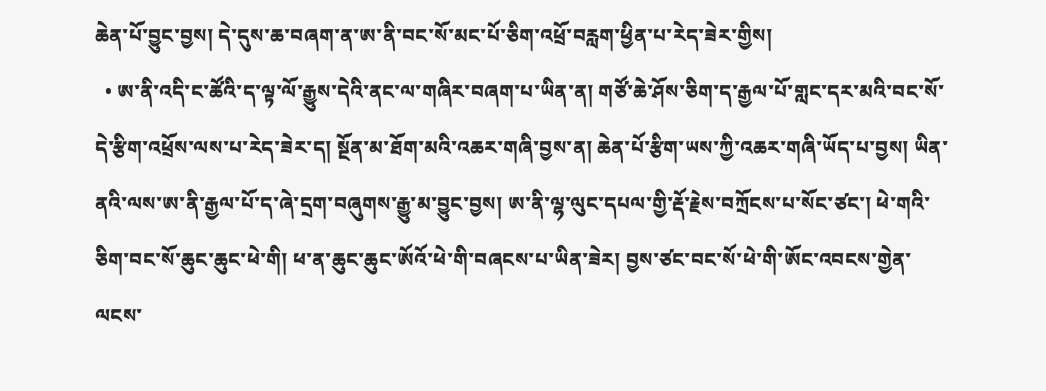ཆེན་པོ་བྱུང་བྱས། དེ་དུས་ཆ་བཞག་ན་ཨ་ནི་བང་སོ་མང་པོ་ཅིག་འཕྲོ་བརླག་ཕྱིན་པ་རེད་ཟེར་གྱིས།
  • ཨ་ནི་འདི་ང་ཚོའི་ད་ལྟ་ལོ་རྒྱུས་དེའི་ནང་ལ་གཞིར་བཞག་པ་ཡིན་ན། གཙོ་ཆེ་ཤོས་ཅིག་ད་རྒྱལ་པོ་གླང་དར་མའི་བང་སོ་དེ་རྩིག་འཕྲོས་ལས་པ་རེད་ཟེར་ད། སྔོན་མ་ཐོག་མའི་འཆར་གཞི་བྱས་ན། ཆེན་པོ་རྩིག་ཡས་ཀྱི་འཆར་གཞི་ཡོད་པ་བྱས། ཡིན་ནའི་ལས་ཨ་ནི་རྒྱལ་པོ་ད་ཞེ་དྲག་བཞུགས་རྒྱུ་མ་བྱུང་བྱས། ཨ་ནི་ལྷ་ལུང་དཔལ་གྱི་རྡོ་རྗེས་བཀྲོངས་པ་སོང་ཙང་། ཕེ་གའི་ཅིག་བང་སོ་ཆུང་ཆུང་ཕེ་གི། ཕ་ན་ཆུང་ཆུང་ཨོའོ་ཕེ་གི་བཞངས་པ་ཡིན་ཟེར། བྱས་ཙང་བང་སོ་ཕེ་གི་ཨོང་འབངས་གྱེན་ལངས་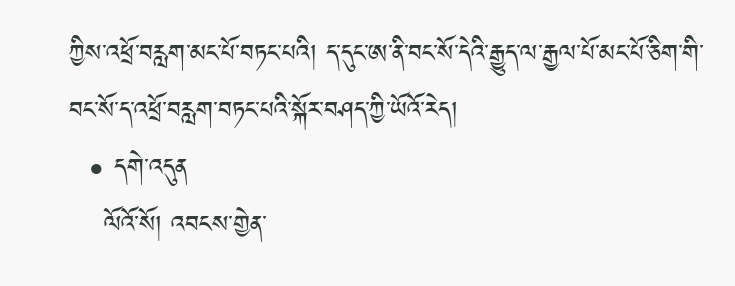ཀྱིས་འཕྲོ་བརླག་མང་པོ་བཏང་པའི། ད་དུང་ཨ་ནི་བང་སོ་དེའི་རྒྱུད་ལ་རྒྱལ་པོ་མང་པོ་ཅིག་གི་བང་སོ་ད་འཕྲོ་བརླག་བཏང་པའི་སྐོར་བཤད་ཀྱི་ཡོའོ་རེད།
  • དགེ་འདུན
    ལོའོ་སོ། འབངས་གྱེན་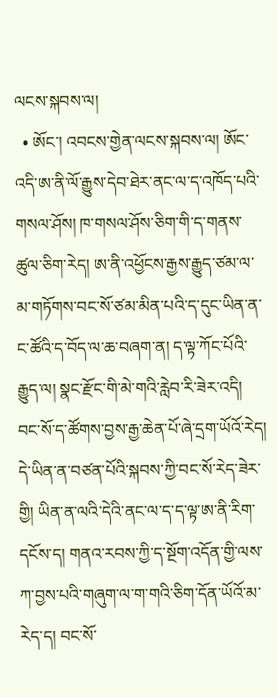ལངས་སྐབས་ལ།
  • ཨོང་། འབངས་གྱེན་ལངས་སྐབས་ལ། ཨོང་འདི་ཨ་ནི་ལོ་རྒྱུས་དེབ་ཐེར་ནང་ལ་ད་འཁོད་པའི་གསལ་ཤོས། ཁ་གསལ་ཤོས་ཅིག་གི་ད་གནས་ཚུལ་ཅིག་རེད། ཨ་ནི་འཕྱོངས་རྒྱས་རྒྱུད་ཙམ་ལ་མ་གཏོགས་བང་སོ་ཙམ་མིན་པའི་ད་དུང་ཡིན་ན་ང་ཚོའི་ད་བོད་ལ་ཆ་བཞག་ན། ད་ལྟ་ཀོང་པོའི་རྒྱུད་ལ། སྣང་རྫོང་གི་མེ་གའི་རླེབ་རི་ཟེར་འདི། བང་སོ་ད་ཚོགས་བྱས་རྒྱ་ཆེན་པོ་ཞེ་དྲག་ཡོའོ་རེད། དེ་ཡིན་ན་བཙན་པོའི་སྐབས་ཀྱི་བང་སོ་རེད་ཟེར་གྱི། ཡིན་ན་ལའི་དེའི་ནང་ལ་ད་ད་ལྟ་ཨ་ནི་རིག་དངོས་ད། གནའ་རབས་ཀྱི་ད་སྔོག་འདོན་གྱི་ལས་ཀ་བྱས་པའི་གཞུག་ལ་ག་གའི་ཅིག་དོན་ཡོའོ་མ་རེད་ད། བང་སོ་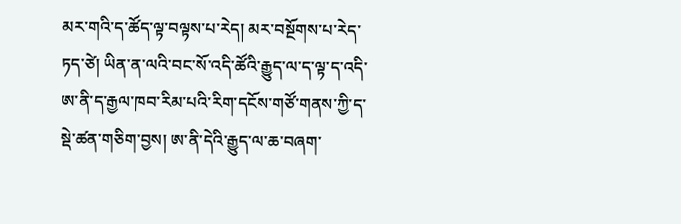མར་གའི་ད་ཚོད་ལྟ་བལྟས་པ་རེད། མར་བསྔོགས་པ་རེད་ཏད་ཙེ། ཡིན་ན་ལའི་བང་སོ་འདི་ཚོའི་རྒྱུད་ལ་ད་ལྟ་ད་འདི་ཨ་ནི་ད་རྒྱལ་ཁབ་རིམ་པའི་རིག་དངོས་གཙོ་གནས་ཀྱི་ད་སྡེ་ཚན་གཅིག་བྱས། ཨ་ནི་དེའི་རྒྱུད་ལ་ཆ་བཞག་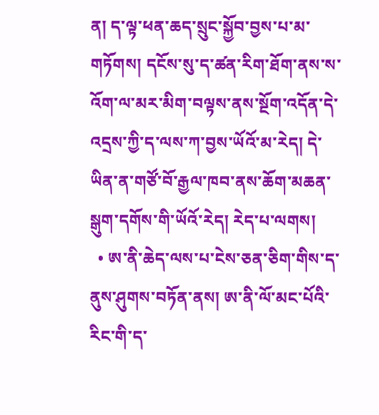ན། ད་ལྟ་ཕན་ཆད་སྲུང་སྐྱོབ་བྱས་པ་མ་གཏོགས། དངོས་སུ་ད་ཚན་རིག་ཐོག་ནས་ས་འོག་ལ་མར་མིག་བལྟས་ནས་སྔོག་འདོན་དེ་འདྲས་ཀྱི་ད་ལས་ཀ་བྱས་ཡོའོ་མ་རེད། དེ་ཡིན་ན་གཙོ་བོ་རྒྱལ་ཁབ་ནས་ཆོག་མཆན་སྒུག་དགོས་གི་ཡོའོ་རེད། རེད་པ་ལགས།
  • ཨ་ནི་ཆེད་ལས་པ་ངེས་ཅན་ཅིག་གིས་ད་ནུས་ཤུགས་བཏོན་ནས། ཨ་ནི་ལོ་མང་པོའི་རིང་གི་ད་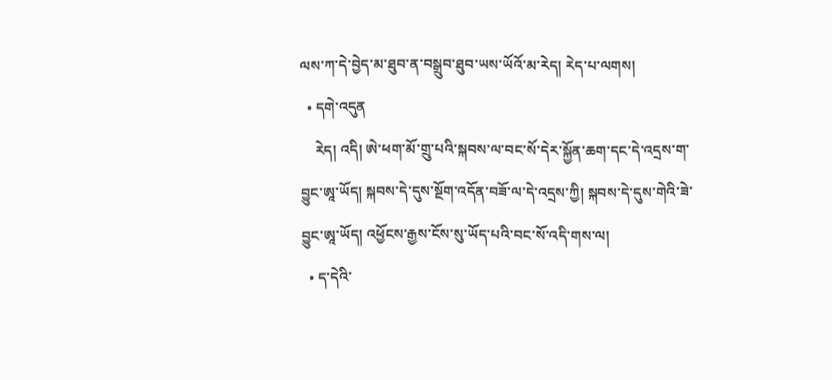ལས་ཀ་དེ་བྱེད་མ་ཐུབ་ན་བསྒྲུབ་ཐུབ་ཡས་ཡོའོ་མ་རེད། རེད་པ་ལགས།
  • དགེ་འདུན
    རེད། འདི། ཨེ་ཕག་མོ་གྲུ་པའི་སྐབས་ལ་བང་སོ་དེར་སྐྱོན་ཆག་དང་དེ་འདྲས་ག་བྱུང་ཨཱ་ཡོད། སྐབས་དེ་དུས་སྔོག་འདོན་བཟོ་ལ་དེ་འདྲས་ཀྱི། སྐབས་དེ་དུས་གེའི་ཟེ་བྱུང་ཨཱ་ཡོད། འཕྱོངས་རྒྱས་ངོས་སུ་ཡོད་པའི་བང་སོ་འདི་གས་ལ།
  • ད་དེའི་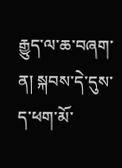རྒྱུད་ལ་ཆ་བཞག་ན། སྐབས་དེ་དུས་ད་ཕག་མོ་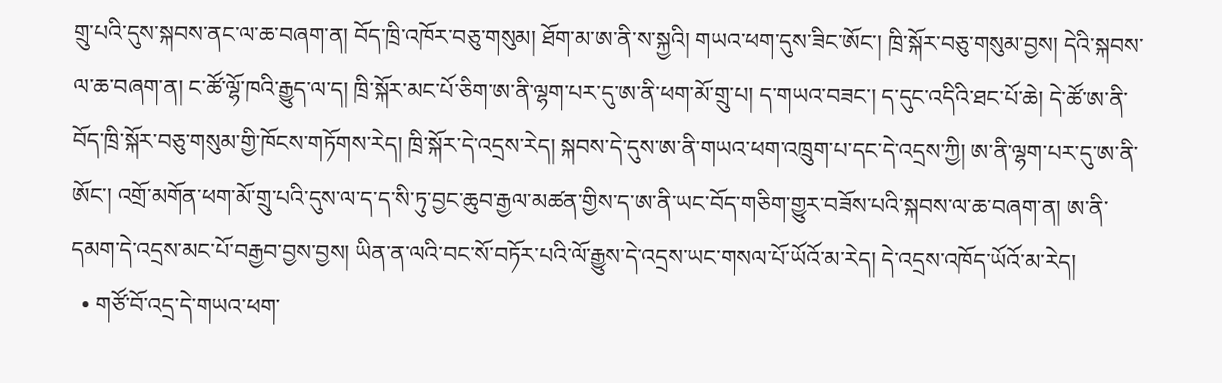གྲུ་པའི་དུས་སྐབས་ནང་ལ་ཆ་བཞག་ན། བོད་ཁྲི་འཁོར་བཅུ་གསུམ། ཐོག་མ་ཨ་ནི་ས་སྐྱའི། གཡའ་ཕག་དུས་ཟིང་ཨོང་། ཁྲི་སྐོར་བཅུ་གསུམ་བྱས། དེའི་སྐབས་ལ་ཆ་བཞག་ན། ང་ཚོ་ལྷོ་ཁའི་རྒྱུད་ལ་ད། ཁྲི་སྐོར་མང་པོ་ཅིག་ཨ་ནི་ལྷག་པར་དུ་ཨ་ནི་ཕག་མོ་གྲུ་པ། ད་གཡའ་བཟང་། ད་དུང་འདིའི་ཐང་པོ་ཆེ། དེ་ཚོ་ཨ་ནི་བོད་ཁྲི་སྐོར་བཅུ་གསུམ་གྱི་ཁོངས་གཏོགས་རེད། ཁྲི་སྐོར་དེ་འདྲས་རེད། སྐབས་དེ་དུས་ཨ་ནི་གཡའ་ཕག་འཁྲུག་པ་དང་དེ་འདྲས་ཀྱི། ཨ་ནི་ལྷག་པར་དུ་ཨ་ནི་ཨོང་། འགྲོ་མགོན་ཕག་མོ་གྲུ་པའི་དུས་ལ་ད་ད་སི་ཏུ་བྱང་ཆུབ་རྒྱལ་མཚན་གྱིས་ད་ཨ་ནི་ཡང་བོད་གཅིག་གྱུར་བཟོས་པའི་སྐབས་ལ་ཆ་བཞག་ན། ཨ་ནི་དམག་དེ་འདྲས་མང་པོ་བརྒྱབ་བྱས་བྱས། ཡིན་ན་ལའི་བང་སོ་བཏོར་པའི་ལོ་རྒྱུས་དེ་འདྲས་ཡང་གསལ་པོ་ཡོའོ་མ་རེད། དེ་འདྲས་འཁོད་ཡོའོ་མ་རེད།
  • གཙོ་བོ་འདྲ་དེ་གཡའ་ཕག་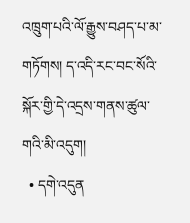འཁྲུག་པའི་ལོ་རྒྱུས་བཤད་པ་མ་གཏོགས། ད་འདི་རང་བང་སོའི་སྐོར་གྱི་དེ་འདྲས་གནས་ཚུལ་གའི་མི་འདུག།
  • དགེ་འདུན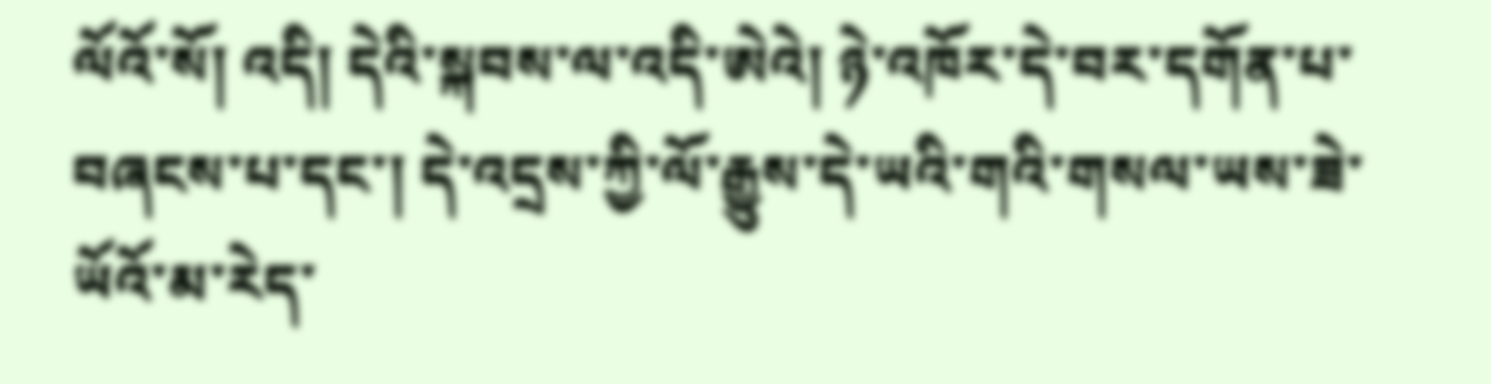ལོའོ་སོ། འདི། དེའི་སྐབས་ལ་འདི་ཨེའེ། ཉེ་འཁོར་དེ་བར་དགོན་པ་བཞངས་པ་དང་། དེ་འདྲས་ཀྱི་ལོ་རྒྱུས་དེ་ཡའི་གའི་གསལ་ཡས་ཟེ་ཡོའོ་མ་རེད་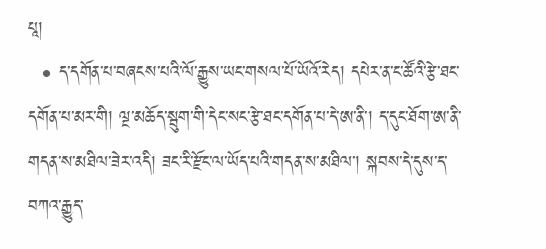པཱ།
  • ད་དགོན་པ་བཞངས་པའི་ལོ་རྒྱུས་ཡང་གསལ་པོ་ཡོའོ་རེད། དཔེར་ན་ང་ཚོའི་རྩེ་ཐང་དགོན་པ་མར་གི། ལྔ་མཆོད་སྦུག་གི་དེང་སང་རྩེ་ཐང་དགོན་པ་དེ་ཨ་ནི་། ད་དུང་ཐོག་ཨ་ནི་གདན་ས་མཐིལ་ཟེར་འདི། ཟང་རི་རྫོང་ལ་ཡོད་པའི་གདན་ས་མཐིལ་། སྐབས་དེ་དུས་ད་བཀའ་རྒྱུད་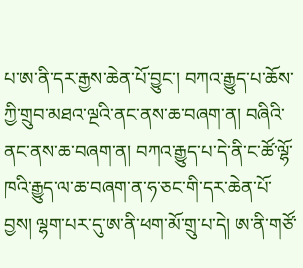པ་ཨ་ནི་དར་རྒྱས་ཆེན་པོ་བྱུང་། བཀའ་རྒྱུད་པ་ཆོས་ཀྱི་གྲུབ་མཐའ་ལྔའི་ནང་ནས་ཆ་བཞག་ན། བཞིའི་ནང་ནས་ཆ་བཞག་ན། བཀའ་རྒྱུད་པ་དེ་ནི་ང་ཚོ་ལྷོ་ཁའི་རྒྱུད་ལ་ཆ་བཞག་ན་ཧ་ཅང་གི་དར་ཆེན་པོ་བྱས། ལྷག་པར་དུ་ཨ་ནི་ཕག་མོ་གྲུ་པ་དེ། ཨ་ནི་གཙོ་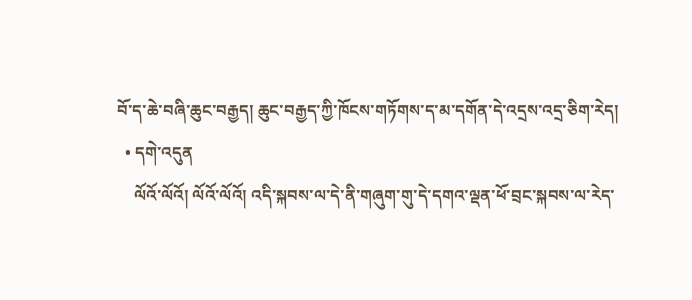བོ་ད་ཆེ་བཞི་ཆུང་བརྒྱད། ཆུང་བརྒྱད་ཀྱི་ཁོངས་གཏོགས་ད་མ་དགོན་དེ་འདྲས་འདྲ་ཅིག་རེད།
  • དགེ་འདུན
    ལོའོ་ལོའོ། ལོའོ་ལོའོ། འདི་སྐབས་ལ་དེ་ནི་གཞུག་གུ་དེ་དགའ་ལྡན་ཕོ་བྲང་སྐབས་ལ་རེད་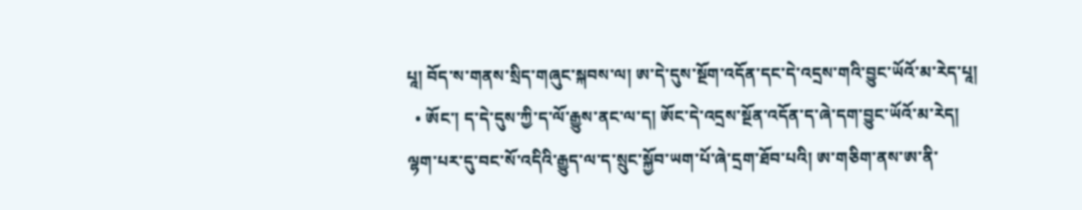པཱ། བོད་ས་གནས་སྲིད་གཞུང་སྐབས་ལ། ཨ་དེ་དུས་སྔོག་འདོན་དང་དེ་འདྲས་གའི་བྱུང་ཡོའོ་མ་རེད་པཱ།
  • ཨོང་། ད་དེ་དུས་ཀྱི་ད་ལོ་རྒྱུས་ནང་ལ་ད། ཨོང་དེ་འདྲས་སྔོན་འདོན་ད་ཞེ་དག་བྱུང་ཡོའོ་མ་རེད། ལྷག་པར་དུ་བང་སོ་འདིའི་རྒྱུད་ལ་ད་སྲུང་སྐྱོབ་ཡག་པོ་ཞེ་དྲག་ཐོབ་པའི། ཨ་གཅིག་ནས་ཨ་ནི་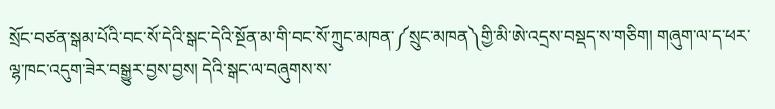སྲོང་བཙན་སྒམ་པོའི་བང་སོ་དེའི་སྒང་དེའི་སྔོན་མ་གི་བང་སོ་ཀྲུང་མཁན་༼སྲུང་མཁན༽གྱི་མི་ཨེ་འདྲས་བསྡད་ས་གཅིག། གཞུག་ལ་ད་ཕར་ལྷ་ཁང་འདུག་ཟེར་བསྒྱུར་བྱས་བྱས། དེའི་སྒང་ལ་བཞུགས་ས་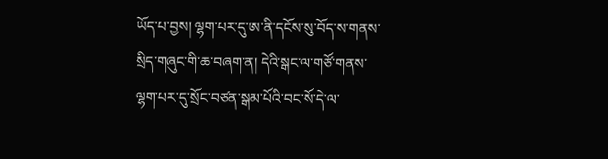ཡོད་པ་བྱས། ལྷག་པར་དུ་ཨ་ནི་དངོས་སུ་བོད་ས་གནས་སྲིད་གཞུང་གི་ཆ་བཞག་ན། དེའི་སྒང་ལ་གཙོ་གནས་ལྷག་པར་དུ་སྲོང་བཙན་སྒམ་པོའི་བང་སོ་དེ་ལ་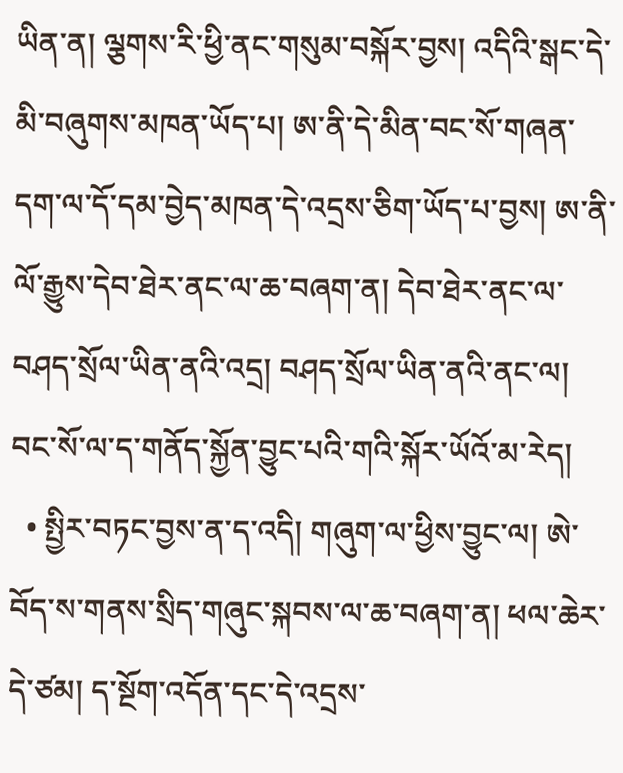ཡིན་ན། ལྕགས་རི་ཕྱི་ནང་གསུམ་བསྐོར་བྱས། འདིའི་སྒང་དེ་མི་བཞུགས་མཁན་ཡོད་པ། ཨ་ནི་དེ་མིན་བང་སོ་གཞན་དག་ལ་དོ་དམ་བྱེད་མཁན་དེ་འདྲས་ཅིག་ཡོད་པ་བྱས། ཨ་ནི་ལོ་རྒྱུས་དེབ་ཐེར་ནང་ལ་ཆ་བཞག་ན། དེབ་ཐེར་ནང་ལ་བཤད་སྲོལ་ཡིན་ནའི་འདྲ། བཤད་སྲོལ་ཡིན་ནའི་ནང་ལ། བང་སོ་ལ་ད་གནོད་སྐྱོན་བྱུང་པའི་གའི་སྐོར་ཡོའོ་མ་རེད།
  • སྤྱིར་བཏང་བྱས་ན་ད་འདི། གཞུག་ལ་ཕྱིས་བྱུང་ལ། ཨེ་བོད་ས་གནས་སྲིད་གཞུང་སྐབས་ལ་ཆ་བཞག་ན། ཕལ་ཆེར་དེ་ཙམ། ད་སྔོག་འདོན་དང་དེ་འདྲས་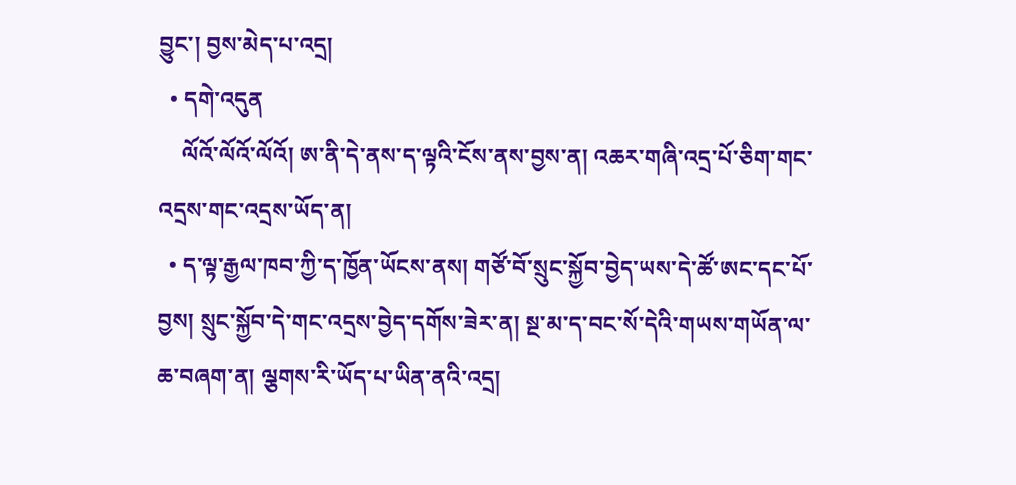བྱུང་། བྱས་མེད་པ་འདྲ།
  • དགེ་འདུན
    ལོའོ་ལོའོ་ལོའོ། ཨ་ནི་དེ་ནས་ད་ལྟའི་ངོས་ནས་བྱས་ན། འཆར་གཞི་འདྲ་པོ་ཅིག་གང་འདྲས་གང་འདྲས་ཡོད་ན།
  • ད་ལྟ་རྒྱལ་ཁབ་ཀྱི་ད་ཁྱོན་ཡོངས་ནས། གཙོ་བོ་སྲུང་སྐྱོབ་བྱེད་ཡས་དེ་ཚོ་ཨང་དང་པོ་བྱས། སྲུང་སྐྱོབ་དེ་གང་འདྲས་བྱེད་དགོས་ཟེར་ན། སྔ་མ་ད་བང་སོ་དེའི་གཡས་གཡོན་ལ་ཆ་བཞག་ན། ལྕགས་རི་ཡོད་པ་ཡིན་ནའི་འདྲ།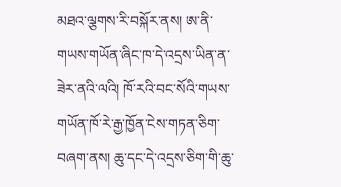མཐའ་ལྕགས་རི་བསྐོར་ནས། ཨ་ནི་གཡས་གཡོན་ཞིང་ཁ་དེ་འདྲས་ཡིན་ན་ཟེར་ནའི་ལའི། ཁོ་རའི་བང་སོའི་གཡས་གཡོན་ཁོ་རེ་རྒྱ་ཁྱོན་ངེས་གཏན་ཅིག་བཞག་ནས། ཆུ་དང་དེ་འདྲས་ཅིག་གི་ཆུ་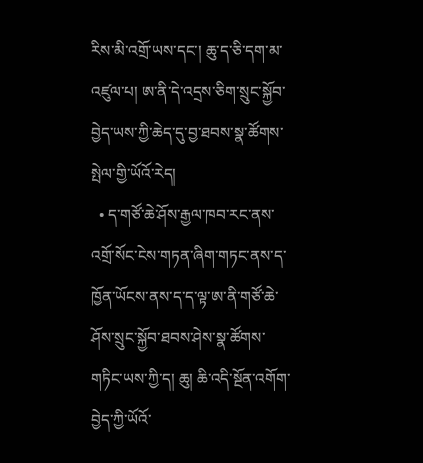རིས་མི་འགྲོ་ཡས་དང་། ཆུ་ད་ཅི་དག་མ་འཛུལ་པ། ཨ་ནི་དེ་འདྲས་ཅིག་སྲུང་སྐྱོབ་བྱེད་ཡས་ཀྱི་ཆེད་དུ་བྱ་ཐབས་སྣ་ཚོགས་སྤེལ་གྱི་ཡོའོ་རེད།
  • ད་གཙོ་ཆེ་ཤོས་རྒྱལ་ཁབ་རང་ནས་འགྲོ་སོང་ངེས་གཏན་ཞིག་གཏང་ནས་ད་ཁྱོན་ཡོངས་ནས་ད་ད་ལྟ་ཨ་ནི་གཙོ་ཆེ་ཤོས་སྲུང་སྐྱོབ་ཐབས་ཤེས་སྣ་ཚོགས་གཏིང་ཡས་ཀྱི་ད། ཆུ། ཆི་འདི་སྔོན་འགོག་བྱེད་ཀྱི་ཡོའོ་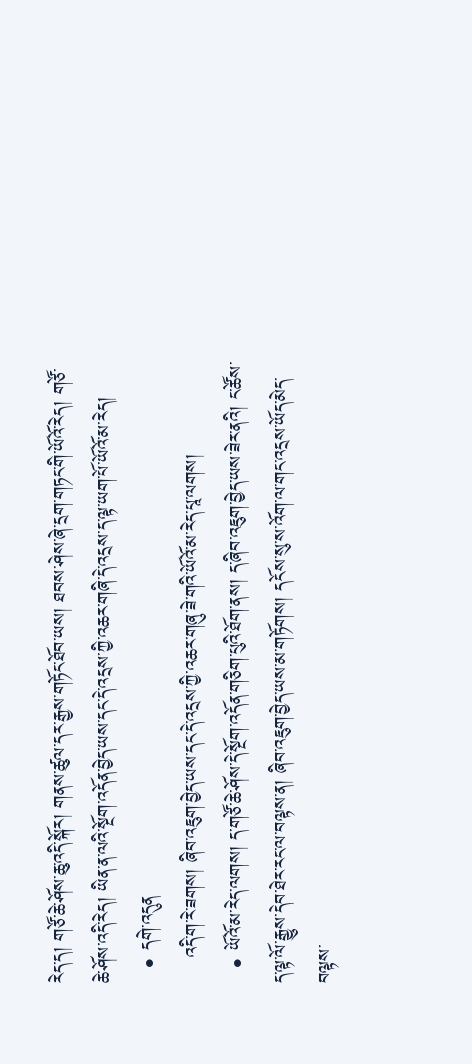རེད་ད། གཙོ་ཆེ་ཤོས་ཆུ་འདི་སྐོར། གནས་ཚུལ་དར་རྒྱས་གཏོང་ཐོབ་ཡས། ཐབས་ཤེས་ཞེ་དྲག་གཏང་གི་ཡོའོ་རེད། གཙོ་ཆེ་ཤོས་འདི་རེད། ཡིན་ན་ལའི་སྔོག་འདོན་བྱེད་ཡས་དང་དེ་འདྲས་ཀྱི་འཆར་གཞི་དེ་འདྲས་ད་ལྟ་ཡག་པོ་ཡོའོ་མ་རེད།
  • དགེ་འདུན
    འདི་ག་རེ་ཟགས། ཞིབ་འཇུག་བྱེད་ཡས་དང་དེ་འདྲས་ཀྱི་འཆར་གཞུ་ཟེ་གའི་ཡོའོ་མ་རེད་པཱ་ལགས།
  • ཡོའོ་མ་རེད་ལགས། ད་གཙོ་ཆེ་ཤོས་དེ་སྔོག་འདོན་གཅིག་པུའི་ཐོག་ནས། ད་ཞིབ་འཇུག་བྱེད་ཡས་ཟེར་ནའི། ང་ཚོས་ད་ལྟ་ལོ་རྒྱུས་དེབ་ཐེར་རང་ལ་བལྟས་ན། ཞིབ་འཇུག་བྱེད་ཡས་མ་གཏོགས། དངོས་སུ་ས་འོག་ལ་གང་འདྲས་ཡོད་མེད་བལྟས་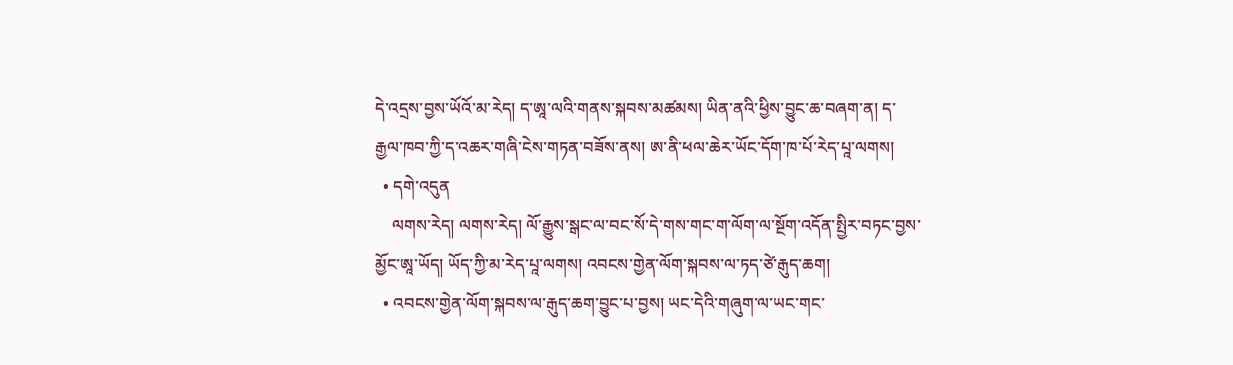དེ་འདྲས་བྱས་ཡོའོ་མ་རེད། ད་ཨཱ་ལའི་གནས་སྐབས་མཚམས། ཡིན་ནའི་ཕྱིས་བྱུང་ཆ་བཞག་ན། ད་རྒྱལ་ཁབ་ཀྱི་ད་འཆར་གཞི་ངེས་གཏན་བཟོས་ནས། ཨ་ནི་ཕལ་ཆེར་ཡོང་དོག་ཁ་པོ་རེད་པཱ་ལགས།
  • དགེ་འདུན
    ལགས་རེད། ལགས་རེད། ལོ་རྒྱུས་སྒང་ལ་བང་སོ་དེ་གས་གང་ག་ལོག་ལ་སྔོག་འདོན་སྤྱིར་བཏང་བྱས་མྱོང་ཨཱ་ཡོད། ཡོད་ཀྱི་མ་རེད་པཱ་ལགས། འབངས་གྱེན་ལོག་སྐབས་ལ་ཏད་ཙེ་རྒུད་ཆག།
  • འབངས་གྱེན་ལོག་སྐབས་ལ་རྒུད་ཆག་བྱུང་པ་བྱས། ཡང་དེའི་གཞུག་ལ་ཡང་གང་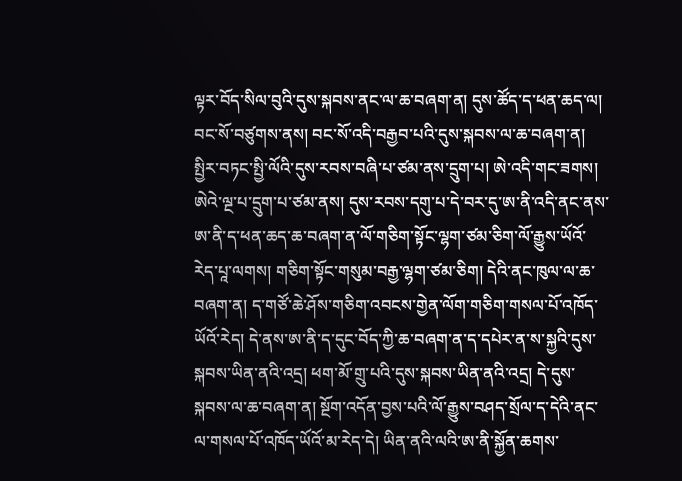ལྟར་བོད་སིལ་བུའི་དུས་སྐབས་ནང་ལ་ཆ་བཞག་ན། དུས་ཚོད་ད་ཕན་ཆད་ལ། བང་སོ་བཙུགས་ནས། བང་སོ་འདི་བརྒྱབ་པའི་དུས་སྐབས་ལ་ཆ་བཞག་ན། སྤྱིར་བཏང་སྤྱི་ལོའི་དུས་རབས་བཞི་པ་ཙམ་ནས་དྲུག་པ། ཨེ་འདི་གང་ཟགས། ཨེའེ་ལྔ་པ་དྲུག་པ་ཙམ་ནས། དུས་རབས་དགུ་པ་དེ་བར་དུ་ཨ་ནི་འདི་ནང་ནས་ཨ་ནི་ད་ཕན་ཆད་ཆ་བཞག་ན་ལོ་གཅིག་སྟོང་ལྷག་ཙམ་ཅིག་ལོ་རྒྱུས་ཡོའོ་རེད་པཱ་ལགས། གཅིག་སྟོང་གསུམ་བརྒྱ་ལྷག་ཙམ་ཅིག། དེའི་ནང་ཁུལ་ལ་ཆ་བཞག་ན། ད་གཙོ་ཆེ་ཤོས་གཅིག་འབངས་གྱེན་ལོག་གཅིག་གསལ་པོ་འཁོད་ཡོའོ་རེད། དེ་ནས་ཨ་ནི་ད་དུང་བོད་ཀྱི་ཆ་བཞག་ན་ད་དཔེར་ན་ས་སྐྱའི་དུས་སྐབས་ཡིན་ནའི་འདྲ། ཕག་མོ་གྲུ་པའི་དུས་སྐབས་ཡིན་ནའི་འདྲ། དེ་དུས་སྐབས་ལ་ཆ་བཞག་ན། སྔོག་འདོན་བྱས་པའི་ལོ་རྒྱུས་བཤད་སྲོལ་ད་དེའི་ནང་ལ་གསལ་པོ་འཁོད་ཡོའོ་མ་རེད་དེ། ཡིན་ནའི་ལའི་ཨ་ནི་སྐྱོན་ཆགས་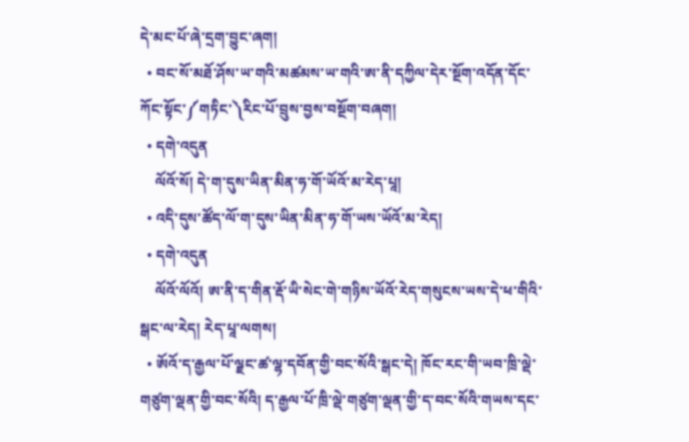དེ་མང་པོ་ཞེ་དྲག་བྱུང་ཞག།
  • བང་སོ་མཐོ་ཤོས་ཡ་གའི་མཚམས་ཡ་གའི་ཨ་ནི་དཀྱིལ་དེར་སྔོག་འདོན་དོང་ཀོང་སྟོང་༼གཏིང་༽རིང་པོ་བྲུས་བྱས་བསྔོག་བཞག།
  • དགེ་འདུན
    ལོའོ་སོ། དེ་ག་དུས་ཡིན་མིན་ཧ་གོ་ཡོའོ་མ་རེད་པཱ།
  • འདི་དུས་ཚོད་ལོ་ག་དུས་ཡིན་མིན་ཧ་གོ་ཡས་ཡོའོ་མ་རེད།
  • དགེ་འདུན
    ལོའོ་ལོའོ། ཨ་ནི་ད་གིན་རྡོ་ཡི་སེང་གེ་གཉིས་ཡོའོ་རེད་གསུངས་ཡས་དེ་ཕ་གིའི་སྒང་ལ་རེད། རེད་པཱ་ལགས།
  • ཨོའོ་ད་རྒྱལ་པོ་ལྗང་ཚ་ལྷ་དབོན་གྱི་བང་སོའི་སྒང་དེ། ཁོང་རང་གི་ཡབ་ཁྲི་ལྡེ་གཙུག་ལྡན་གྱི་བང་སོའི། ད་རྒྱལ་པོ་ཁྲི་ལྡེ་གཙུག་ལྡན་གྱི་ད་བང་སོའི་གཡས་དང་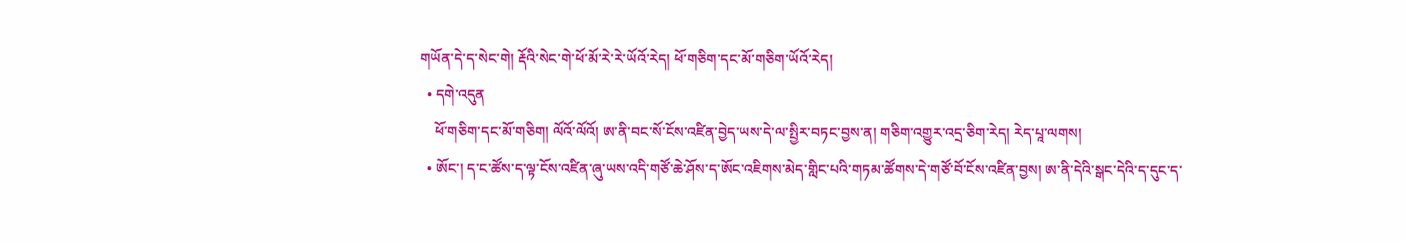གཡོན་དེ་ད་སེང་གེ། རྡོའི་སེང་གེ་ཕོ་མོ་རེ་རེ་ཡོའོ་རེད། ཕོ་གཅིག་དང་མོ་གཅིག་ཡོའོ་རེད།
  • དགེ་འདུན
    ཕོ་གཅིག་དང་མོ་གཅིག། ལོའོ་ལོའོ། ཨ་ནི་བང་སོ་ངོས་འཛིན་བྱེད་ཡས་དེ་ལ་སྤྱིར་བཏང་བྱས་ན། གཅིག་འགྱུར་འདྲ་ཅིག་རེད། རེད་པཱ་ལགས།
  • ཨོང་། ད་ང་ཚོས་ད་ལྟ་ངོས་འཛིན་ཞུ་ཡས་འདི་གཙོ་ཆེ་ཤོས་ད་ཨོང་འཇིགས་མེད་གླིང་པའི་གཏམ་ཚོགས་དེ་གཙོ་བོ་ངོས་འཛིན་བྱས། ཨ་ནི་དེའི་སྒང་དེའི་ད་དུང་ད་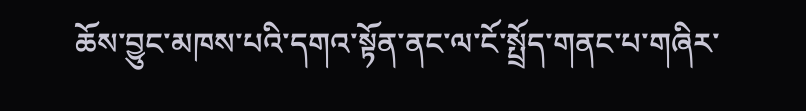ཆོས་བྱུང་མཁས་པའི་དགའ་སྟོན་ནང་ལ་ངོ་སྤྲོད་གནང་པ་གཞིར་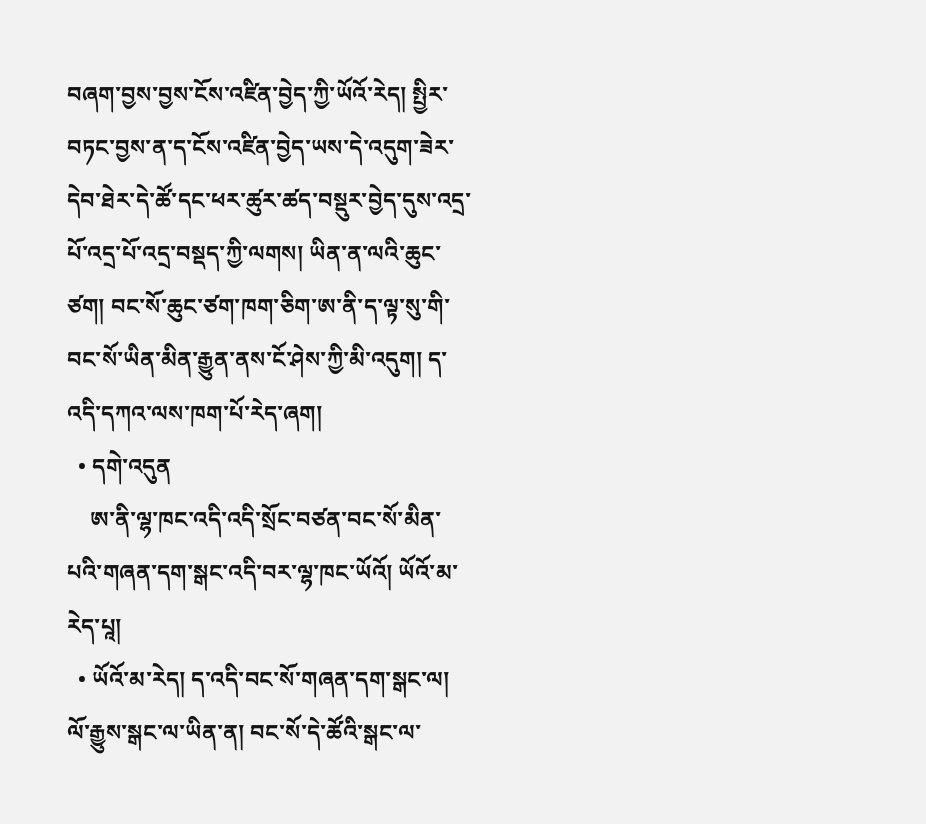བཞག་བྱས་བྱས་ངོས་འཛིན་བྱེད་ཀྱི་ཡོའོ་རེད། སྤྱིར་བཏང་བྱས་ན་ད་ངོས་འཛིན་བྱེད་ཡས་དེ་འདུག་ཟེར་དེབ་ཐེར་དེ་ཚོ་དང་ཕར་ཚུར་ཚད་བསྡུར་བྱེད་དུས་འདྲ་པོ་འདྲ་པོ་འདྲ་བསྡད་ཀྱི་ལགས། ཡིན་ན་ལའི་ཆུང་ཙག། བང་སོ་ཆུང་ཙག་ཁག་ཅིག་ཨ་ནི་ད་ལྟ་སུ་གི་བང་སོ་ཡིན་མིན་རྒྱུན་ནས་ངོ་ཤེས་ཀྱི་མི་འདུག། ད་འདི་དཀའ་ལས་ཁག་པོ་རེད་ཞག།
  • དགེ་འདུན
    ཨ་ནི་ལྷ་ཁང་འདི་འདི་སྲོང་བཙན་བང་སོ་མིན་པའི་གཞན་དག་སྒང་འདི་བར་ལྷ་ཁང་ཡོའོ། ཡོའོ་མ་རེད་པཱ།
  • ཡོའོ་མ་རེད། ད་འདི་བང་སོ་གཞན་དག་སྒང་ལ། ལོ་རྒྱུས་སྒང་ལ་ཡིན་ན། བང་སོ་དེ་ཚོའི་སྒང་ལ་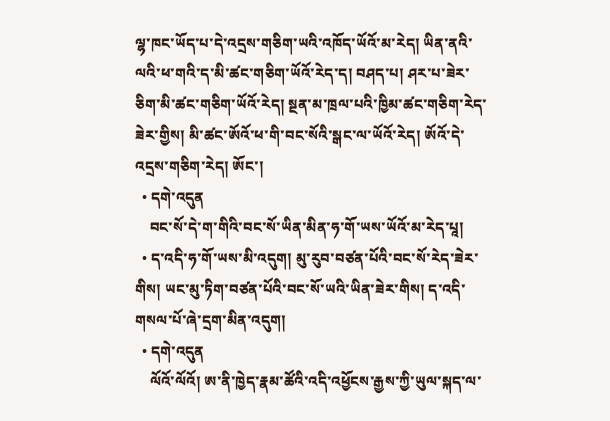ལྷ་ཁང་ཡོད་པ་དེ་འདྲས་གཅིག་ཡའི་འཁོད་ཡོའོ་མ་རེད། ཡིན་ནའི་ལའི་ཕ་གའི་ད་མི་ཚང་གཅིག་ཡོའོ་རེད་ད། བཤད་པ། ཤར་པ་ཟེར་ཅིག་མི་ཚང་གཅིག་ཡོའོ་རེད། སྔན་མ་ཁྲལ་པའི་ཁྱིམ་ཚང་གཅིག་རེད་ཟེར་གྱིས། མི་ཚང་ཨོའོ་ཕ་གི་བང་སོའི་སྒང་ལ་ཡོའོ་རེད། ཨོའོ་དེ་འདྲས་གཅིག་རེད། ཨོང་།
  • དགེ་འདུན
    བང་སོ་དེ་ག་གིའི་བང་སོ་ཡིན་མིན་ཧ་གོ་ཡས་ཡོའོ་མ་རེད་པཱ།
  • ད་འདི་ཧ་གོ་ཡས་མི་འདུག། མུ་རུབ་བཙན་པོའི་བང་སོ་རེད་ཟེར་གིས། ཡང་མུ་ཏིག་བཙན་པོའི་བང་སོ་ཡའི་ཡིན་ཟེར་གིས། ད་འདི་གསལ་པོ་ཞེ་དྲག་མིན་འདུག།
  • དགེ་འདུན
    ལོའོ་ལོའོ། ཨ་ནི་ཁྱེད་རྣམ་ཚོའི་འདི་འཕྱོངས་རྒྱས་ཀྱི་ཡུལ་སྐད་ལ་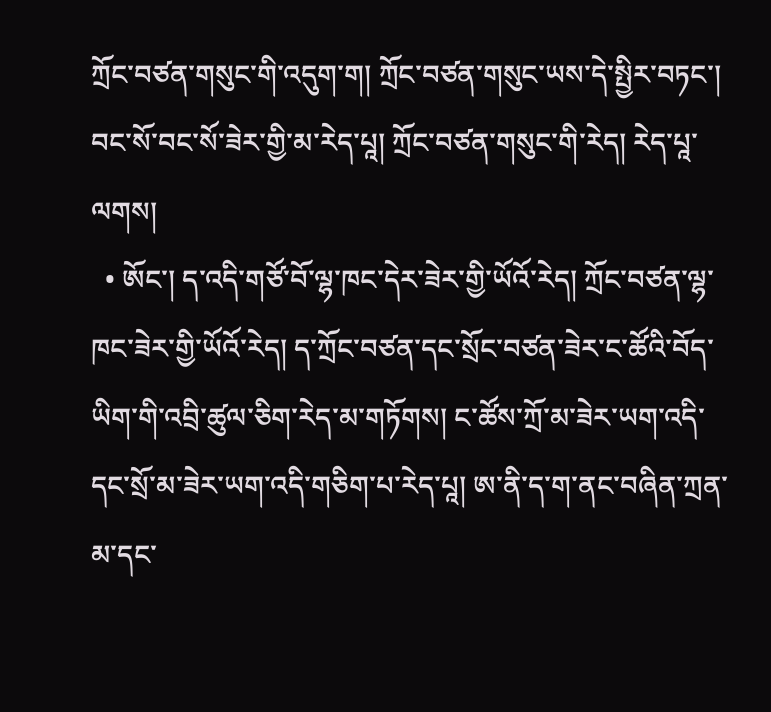ཀྲོང་བཙན་གསུང་གི་འདུག་ག། ཀྲོང་བཙན་གསུང་ཡས་དེ་སྤྱིར་བཏང་། བང་སོ་བང་སོ་ཟེར་གྱི་མ་རེད་པཱ། ཀྲོང་བཙན་གསུང་གི་རེད། རེད་པཱ་ལགས།
  • ཨོང་། ད་འདི་གཙོ་བོ་ལྷ་ཁང་དེར་ཟེར་གྱི་ཡོའོ་རེད། ཀྲོང་བཙན་ལྷ་ཁང་ཟེར་གྱི་ཡོའོ་རེད། ད་ཀྲོང་བཙན་དང་སྲོང་བཙན་ཟེར་ང་ཚོའི་བོད་ཡིག་གི་འབྲི་ཚུལ་ཅིག་རེད་མ་གཏོགས། ང་ཚོས་ཀྲོ་མ་ཟེར་ཡག་འདི་དང་སྲོ་མ་ཟེར་ཡག་འདི་གཅིག་པ་རེད་པཱ། ཨ་ནི་ད་ག་ནང་བཞིན་ཀྲན་མ་དང་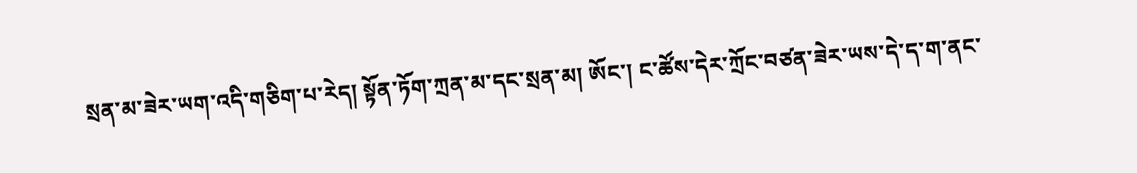སྲན་མ་ཟེར་ཡག་འདི་གཅིག་པ་རེད། སྟོན་ཏོག་ཀྲན་མ་དང་སྲན་མ། ཨོང་། ང་ཚོས་དེར་ཀྲོང་བཙན་ཟེར་ཡས་དེ་ད་ག་ནང་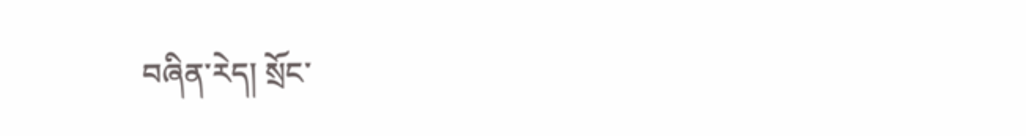བཞིན་རེད། སྲོང་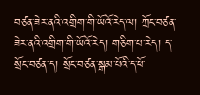བཙན་ཟེར་ནའི་འགྲིག་གི་ཡོའོ་རེད་ལ། ཀྲོང་བཙན་ཟེར་ནའི་འགྲིག་གི་ཡོའོ་རེད། གཅིག་པ་རེད། ད་སྲོང་བཙན་ད། སྲོང་བཙན་སྒམ་པོའི་ད་ཕོ་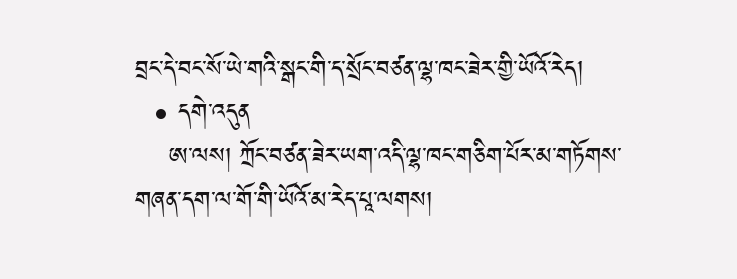བྲང་དེ་བང་སོ་ཡེ་གའི་སྒང་གི་ད་སྲོང་བཙན་ལྷ་ཁང་ཟེར་གྱི་ཡོའོ་རེད།
  • དགེ་འདུན
    ཨ་ལས། ཀྲོང་བཙན་ཟེར་ཡག་འདི་ལྷ་ཁང་གཅིག་པོར་མ་གཏོགས་གཞན་དག་ལ་གོ་གི་ཡོའོ་མ་རེད་པཱ་ལགས།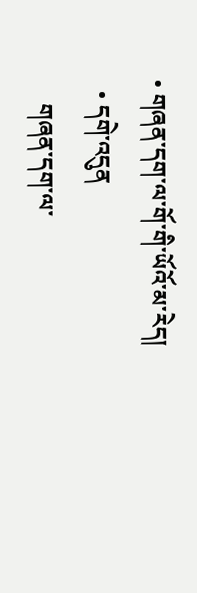• གཞན་དག་ལ་གོ་གི་ཡོའོ་མ་རེད།
  • དགེ་འདུན
    གཞན་དག་ལ་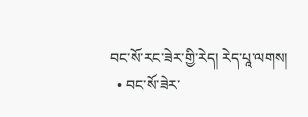བང་སོ་རང་ཟེར་གྱི་རེད། རེད་པཱ་ལགས།
  • བང་སོ་ཟེར་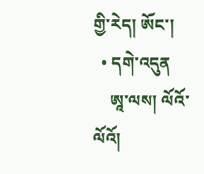གྱི་རེད། ཨོང་།
  • དགེ་འདུན
    ཨཱ་ལས། ལོའོ་ལོའོ།